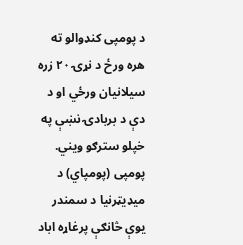د پومپی کنډوالو ته هره ورځ د نړۍ ۲۰ زره سیلانیان ورځي او د دې د بربادۍ نښې په خپلو سترګو ویني.
پومپی (پومپاي) د میډیټرنیا د سمندر یوې څانګې پرغاړه اباد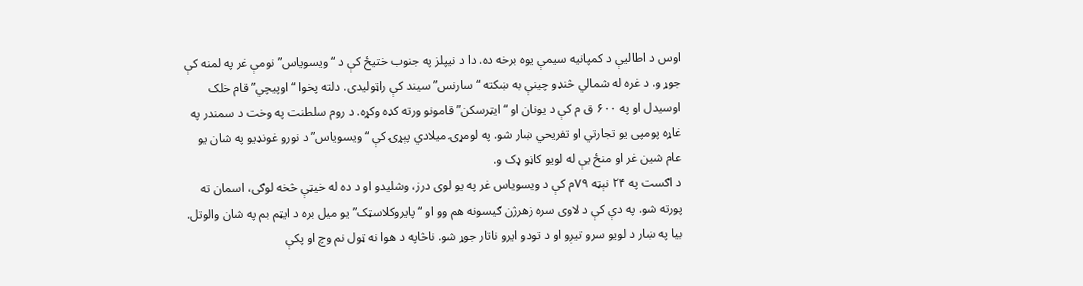اوس د اطالیې د کمپانیه سیمې یوه برخه ده. دا د نیپلز په جنوب ختیځ کې د “ویسویاس” نومې غر په لمنه کې جوړ و. د غره له شمالي څنډو چینې به ښکته “سارنس”سیند کې راټولیدی. دلته پخوا “اوپیچي” قام خلک اوسیدل او په ۶۰۰ ق م کې د یونان او “ایټرسکن” قامونو ورته کډه وکړه. د روم سلطنت په وخت د سمندر په غاړه پومپی یو تجارتي او تفریحي ښار شو. په لومړۍ میلادي پېړۍ کې “ویسویاس” د نورو غونډیو په شان یو عام شین غر او منځ يې له لویو کاڼو ډک و.
د اګست په ۲۴ نېټه ۷۹م کې د ویسویاس غر په یو لوی درز، وشلیدو او د ده له خیټې څخه لوګی، اسمان ته پورته شو. په دې کې د لاوی سره زهرژن ګیسونه هم وو او “پایروکلاسټک” یو میل بره د ایټم بم په شان والوتل. بیا په ښار د لویو سرو تیږو او د تودو ایرو ناتار جوړ شو. ناڅاپه د هوا نه ټول نم وچ او پکې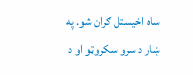ساه اخیستل ګران شو. په ښار د سرو سکروټو او د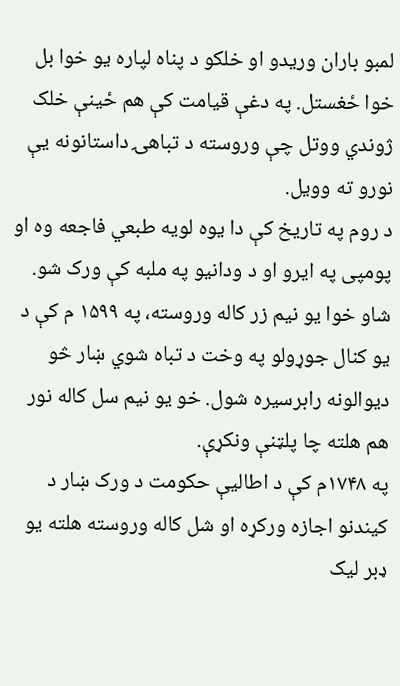لمبو باران وریدو او خلکو د پناه لپاره یو خوا بل خوا ځغستل. په دغې قیامت کې هم ځینې خلک ژوندي ووتل چې وروسته د تباهۍ داستانونه يې نورو ته وویل.
د روم په تاریخ کې دا یوه لویه طبعي فاجعه وه او پومپی په ایرو او د ودانیو په ملبه کې ورک شو. شاو خوا یو نیم زر کاله وروسته، په ۱۵۹۹ م کې د یو کنال جوړولو په وخت د تباه شوي ښار څو دیوالونه رابرسیره شول. خو یو نیم سل کاله نور هم هلته چا پلټنې ونکړې.
په ۱۷۴۸م کې د اطالیې حکومت د ورک ښار د کیندنو اجازه ورکړه او شل کاله وروسته هلته یو ډبر لیک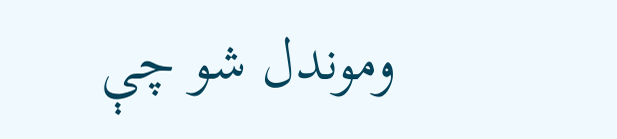وموندل شو چې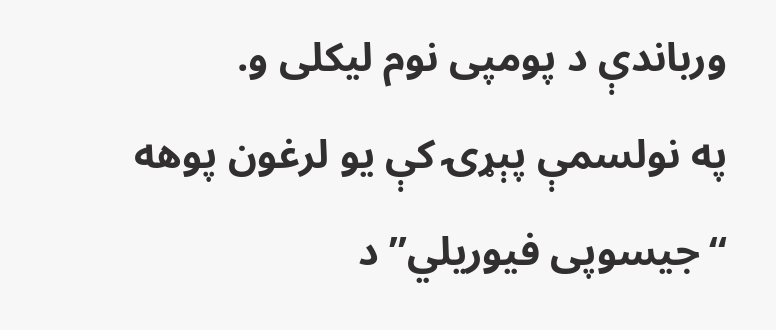ورباندې د پومپی نوم لیکلی و.
په نولسمې پېړۍ کې یو لرغون پوهه “جیسوپی فیوریلي” د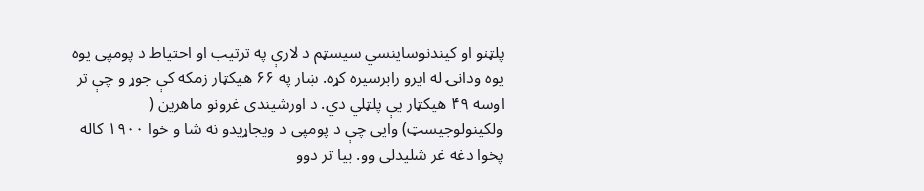پلټنو او کیندنوساینسي سیسټم د لارې په ترتیب او احتیاط د پومپی یوه یوه ودانۍ له ایرو رابرسیره کړه. ښار په ۶۶ هیکټار زمکه کې جوړ و چې تر اوسه ۴۹ هیکټار يې پلټلي دي. د اورشیندی غرونو ماهرین ( ولکینولوجیسټ) وایی چې د پومپی د ویجاړیدو نه شا و خوا ۱۹۰۰ کاله پخوا دغه غر شلیدلی وو. بیا تر دوو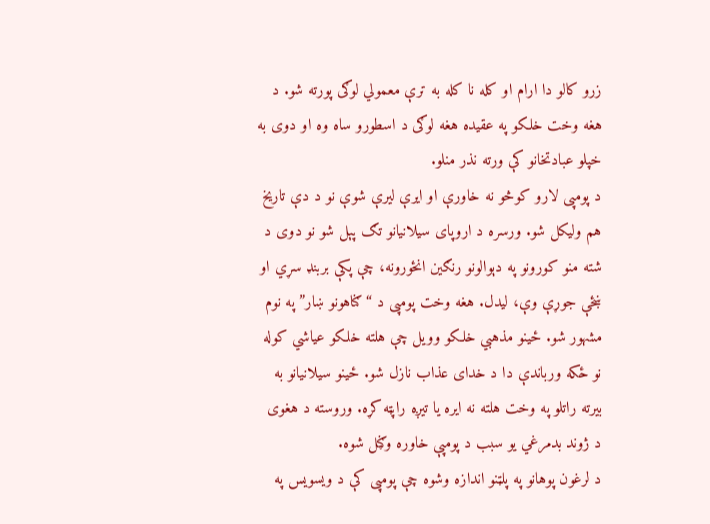زرو کالو دا ارام او کله نا کله به ترې معمولي لوګی پورته شو. د هغه وخت خلکو په عقیده هغه لوګی د اسطورو ساه وه او دوی به خپلو عبادتخانو کې ورته نذر منلو.
د پومپی لارو کوڅو نه خاورې او ایرې لیرې شوې نو د دې تاریخ هم ولیکل شو. ورسره د اروپای سیلانیانو تګ پېل شو نو دوی د شته منو کورونو په دېوالونو رنګین انځورونه، چې پکې بربنډ سړي او ښځې جوړې وې، لیدل. هغه وخت پومپی د “ګناهونو ښار” په نوم مشهور شو. ځینو مذهبي خلکو وویل چې هلته خلکو عیاشي کوله نو ځکه ورباندې دا د خدای عذاب نازل شو. ځینو سیلانیانو به بیرته راتلو په وخت هلته نه ایره یا تیږه راپټه کړه. وروسته د هغوی د ژوند بدمرغي یو سبب د پومپې خاوره وګڼل شوه.
د لرغون پوهانو په پلټنو اندازه وشوه چې پومپی کې د ویسویس په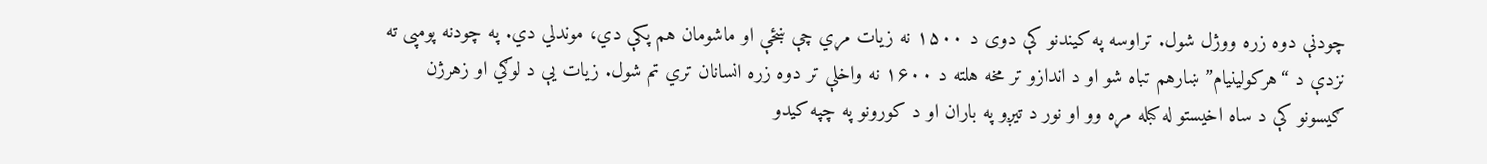چودنې دوه زره ووژل شول. تراوسه په کیندنو کې دوی د ۱۵۰۰ نه زیات مړي چې ښځې او ماشومان هم پکې دي، موندلي دي. په چودنه پومپی ته نزدې د “هرکولینیام” ښارهم تباه شو او د اندازو تر مخه هلته د ۱۶۰۰ نه واخلې تر دوه زره انسانان تري تم شول. زیات يې د لوګي او زهرژن ګیسونو کې د ساه اخیستو له کبله مړه وو او نور د تیږو په باران او د کورونو په چپه کیدو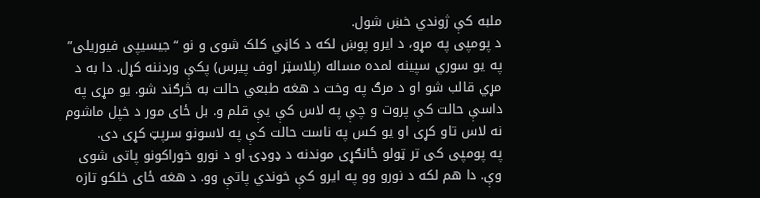ملبه کې ژوندي خښ شول.
د پومپی په مړو، د ایرو پوښ لکه د کاڼي کلک شوی و نو “جیسیپی فیوریلی” په یو سوري سپینه لمده مساله (پلاسټر اوف پیرس) پکې وردننه کړل. دا به د مړي قالب شو او د مرګ په وخت د هغه طبعي حالت به څرګند شو. یو مړی په داسې حالت کې پروت و چې په لاس کې يې قلم و. بل ځای مور د خپل ماشوم نه لاس تاو کړی او یو کس په ناست حالت کې په لاسونو سرپټ کړی دی.
په پومپی کی تر ټولو ځانګړی موندنه د ډوډۍ او د نورو خوراکونو پاتی شوی وې. دا هم لکه د نورو وو په ایرو کې خوندي پاتې وو. د هغه ځای خلکو تازه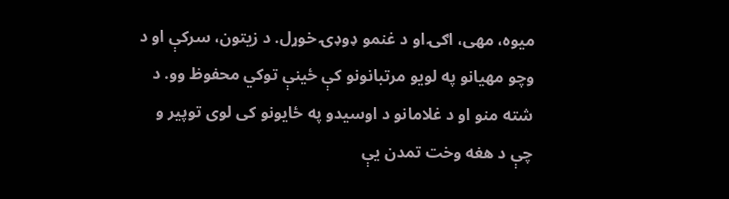میوه، مهی، اګۍ او د غنمو ډوډۍ خوړل. د زیتون، سرکې او د وچو مهیانو په لویو مرتبانونو کې ځینې توکي محفوظ وو. د شته منو او د غلامانو د اوسیدو په ځایونو کی لوی توپیر و چې د هغه وخت تمدن يې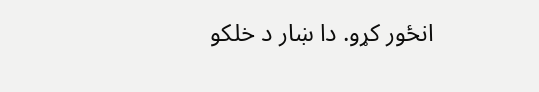انځور کړو. دا ښار د خلکو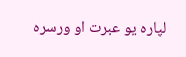لپاره یو عبرت او ورسره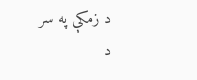د زمکې په سر د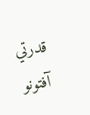قدرتي آفتونو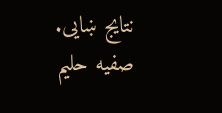نتایج ښایی.
صفیه حلیم